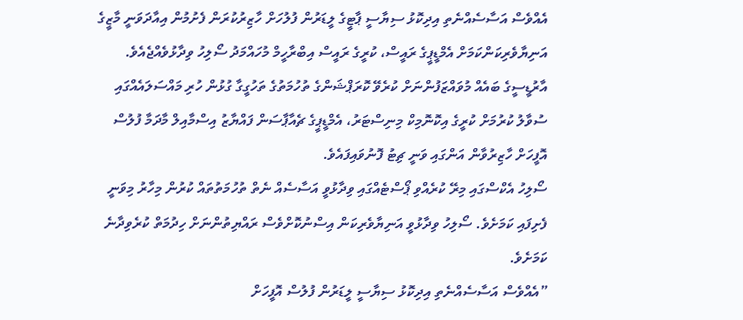އެއްވެސް އަސާސެއްނެތި އިދިކޮޅު ސިޔާސީ ޕާޓީގެ ލީޑަރުން ފުލުހަށް ހާޒިރުކުރަން ފެށުމުން އިއާދަވަނީ މާޒީގެ އަނިޔާވެރިކަންކަމަށް އެމްޑީޕީގެ ރައީސް، ކުރީގެ ރައީސް އިބްރާހީމް މުހައްމަދު ސޯލިހު ވިދާޅުވެއްޖެއެވެ.
އާރުޑީސީގެ ބައެއް މުވައްޒަފުންނަށް ކުރެވޭ ކޮރަޕްޝަންގެ ތުހުމަތުގެ ތަހުގީގާ ގުޅުން ހުރި މައްސަލައެއްގައި ސުވާލު ކުރުމަށް ކުރީގެ އިކޮނޮމިކް މިނިސްޓަރު، އެމްޑީޕީގެ ޗެއާޕާސަން ފައްޔާޒު އިސްމާއިލް މާދަމާ ފުލުސް އޮފީހަށް ހާޒިރުވާން އަންގައި ވަނީ ޗިޓު ފޮނުވައިފައެވެ.
ސޯލިހު އެކްސްގައި މިރޭ ކުރެއްވި ޕޯސްޓެއްގައި ވިދާޅުވީ އަސާސެއް ނެތް ތުހުމަތުތައް ކުރުން މިހާރު މިވަނީ ފެށިފައި ކަމަށެވެ. ސޯލިހު ވިދާޅުވީ އަނިޔާވެރިކަން އިސްނުކޮށްވެސް ރައްޔިތުންނަށް ހިދުމަތް ކުރެވިދާނެ ކަމަށެވެ.
”އެއްވެސް އަސާސެއްނެތި އިދިކޮޅު ސިޔާސީ ލީޑަރުން ފުލުސް އޮފީހަށް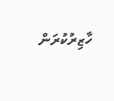ހާޒިރުކުރަން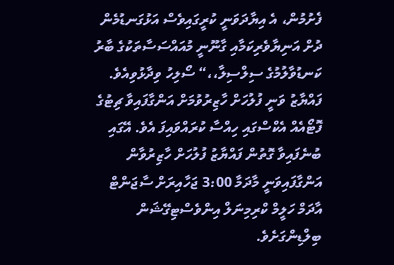ފެށުމުން، އެ އިޔާދަވަނީ ކުރީގައިވެސް އަޅުގަނޑުމެން ދުށް އަނިޔާވެރިކަމާއި ގާނޫނީ މުއައްސަސާތަކުގެ ބާރު ކަނޑުވާލުމުގެ ސިލްސިލާ،،“ ސޯލިހު ވިދާޅުވިއެވެ.
ފައްޔާޒު ވަނީ ފުލުހަށް ހާޒިރުވުމަށް އަންގާފައިވާ ޗިޓުގެ ފޮޓޯއެއް އެކްސްގައި ހިއްސާ ކުރައްވައިފަ އެވެ. އޭގައި ބުނެފައިވާ ގޮތުން ފައްޔާޒު ފުލުހަށް ހާޒިރުވާން އަންގާފައިވަނީ މާދަމާ 3:00 ޖަހާއިރަށް ސާޖަންޓް އާދަމް ހަލީމް ކްރިމިނަލް އިންވެސްޓިގޭޝަން ބިލްޑިންގަށެވެ.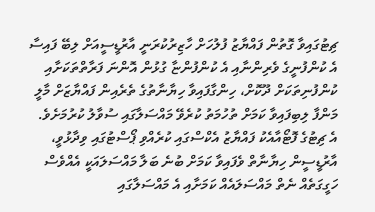ޗިޓުގައިވާ ގޮތުން ފައްޔާޒު ފުލުހަށް ހާޒިރުކުރަނީ އާރުޑީސީއަށް ލިބޭ ފައިސާ އެ ކުންފުނީގެ ވެރިންނާއި އެ ކުންފުންޏާ ގުޅުން އޮންނަ ފަރާތްތަކަށާއި ކުންފުނިތަކަށް ދޫކޮށް، ހިންގާފައިވާ ހިޔާނާތުގެ ތެރެއިން ފައްޔާޒަށް މާލީ މަންފާ ލިބިފައިވާ ކަމަށް ތުހުމަތު ކުރެވޭ މައްސަލާގައި ސުވާލު ކުރުމަށެވެ.
އެ ޗިޓުގެ ފޮޓޯއާއެކު ފައްޔާޒު އެކްސްގައި ކުރެއްވި ޕޯސްޓުގައި ވިދާޅުވީ، އާރުޑީސީން ހިޔާނާތް ވެފައިވާ ކަމަށް ބުނެ ބަލާ މައްސަލައަކީ އެއްވެސް ހަގީގަތެއް ނެތް މައްސަލައެއް ކަމަށާއި އެ މައްސަލާގައި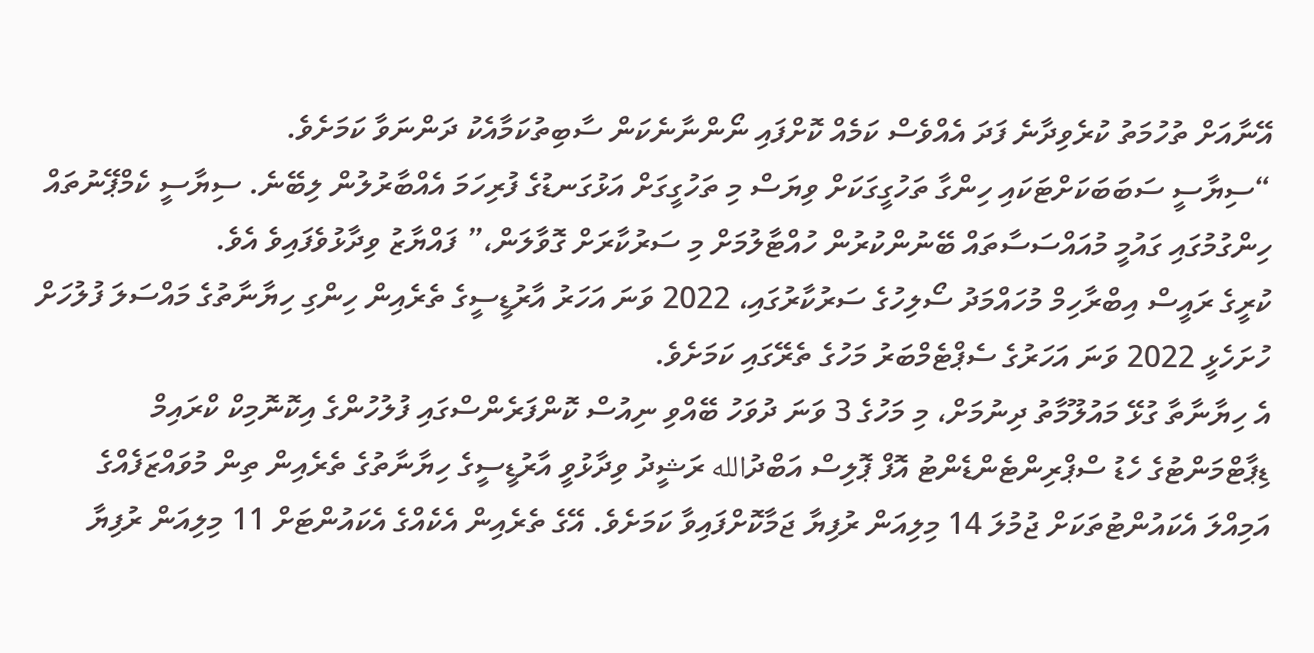އޭނާއަށް ތުހުމަތު ކުރެވިދާނެ ފަދަ އެއްވެސް ކަމެއް ކޮށްފައި ނޯންނާނެކަން ސާބިތުކަމާއެކު ދަންނަވާ ކަމަށެވެ.
“ސިޔާސީ ސަބަބަކަށްޓަކައި ހިންގާ ތަހުގީގަކަށް ވިޔަސް މި ތަހުގީގަށް އަޅުގަނޑުގެ ފުރިހަމަ އެއްބާރުލުން ލިބޭނެ. ސިޔާސީ ކެމްޕޭނުތައް ހިންގުމުގައި ގައުމީ މުއައްސަސާތައް ބޭނުންކުރުން ހުއްޓާލުމަށް މި ސަރުކާރަށް ގޮވާލަން،” ފައްޔާޒު ވިދާޅުވެފައިވެ އެވެ.
ކުރީގެ ރައީސް އިބްރާހިމް މުހައްމަދު ސޯލިހުގެ ސަރުކާރުގައި، 2022 ވަނަ އަހަރު އާރުޑީސީގެ ތެރެއިން ހިންގި ހިޔާނާތުގެ މައްސަލަ ފުލުހަށް ހުށަހެޅީ 2022 ވަނަ އަހަރުގެ ސެޕްޓެމްބަރު މަހުގެ ތެރޭގައި ކަމަށެވެ.
އެ ހިޔާނާތާ ގުޅޭ މައުލޫމާތު ދިނުމަށް، މި މަހުގެ 3 ވަނަ ދުވަހު ބޭއްވި ނިއުސް ކޮންފަރެންސްގައި ފުލުހުންގެ އިކޮނޮމިކް ކްރައިމް ޑިޕާޓްމަންޓުގެ ހެޑު ސްޕްރިންޓެންޑެންޓު އޮފް ޕޮލިސް އަބްދުالله ރަޝީދު ވިދާޅުވީ އާރުޑީސީގެ ހިޔާނާތުގެ ތެރެއިން ތިން މުވައްޒަފެއްގެ އަމިއްލަ އެކައުންޓުތަކަށް ޖުމުލަ 14 މިލިއަން ރުފިޔާ ޖަމާކޮށްފައިވާ ކަމަށެވެ. އޭގެ ތެރެއިން އެކެއްގެ އެކައުންޓަށް 11 މިލިއަން ރުފިޔާ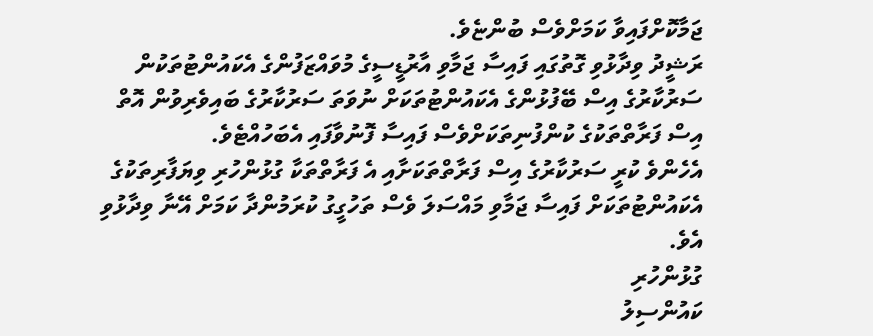ޖަމާކޮށްފައިވާ ކަމަށްވެސް ބުންޏެވެ.
ރަޝީދު ވިދާޅުވި ގޮތުގައި ފައިސާ ޖަމާވި އާރުޑީސީގެ މުވައްޒަފުންގެ އެކައުންޓުތަކުން ސަރުކާރުގެ އިސް ބޭފުޅުންގެ އެކައުންޓުތަކަށް ނުވަތަ ސަރުކާރުގެ ބައިވެރިވުން އޮތް އިސް ފަރާތްތަކުގެ ކުންފުނިތަކަށްވެސް ފައިސާ ފޮނުވާފައި އެބަހުއްޓެވެ.
އެހެންވެ ކުރީ ސަރުކާރުގެ އިސް ފަރާތްތަކަށާއި އެ ފަރާތްތަކާ ގުޅުންހުރި ވިޔަފާރިތަކުގެ އެކައުންޓުތަކަށް ފައިސާ ޖަމާވި މައްސަލަ ވެސް ތަހުގީގު ކުރަމުންދާ ކަމަށް އޭނާ ވިދާޅުވި އެވެ.
ގުޅުންހުރި
ކައުންސިލު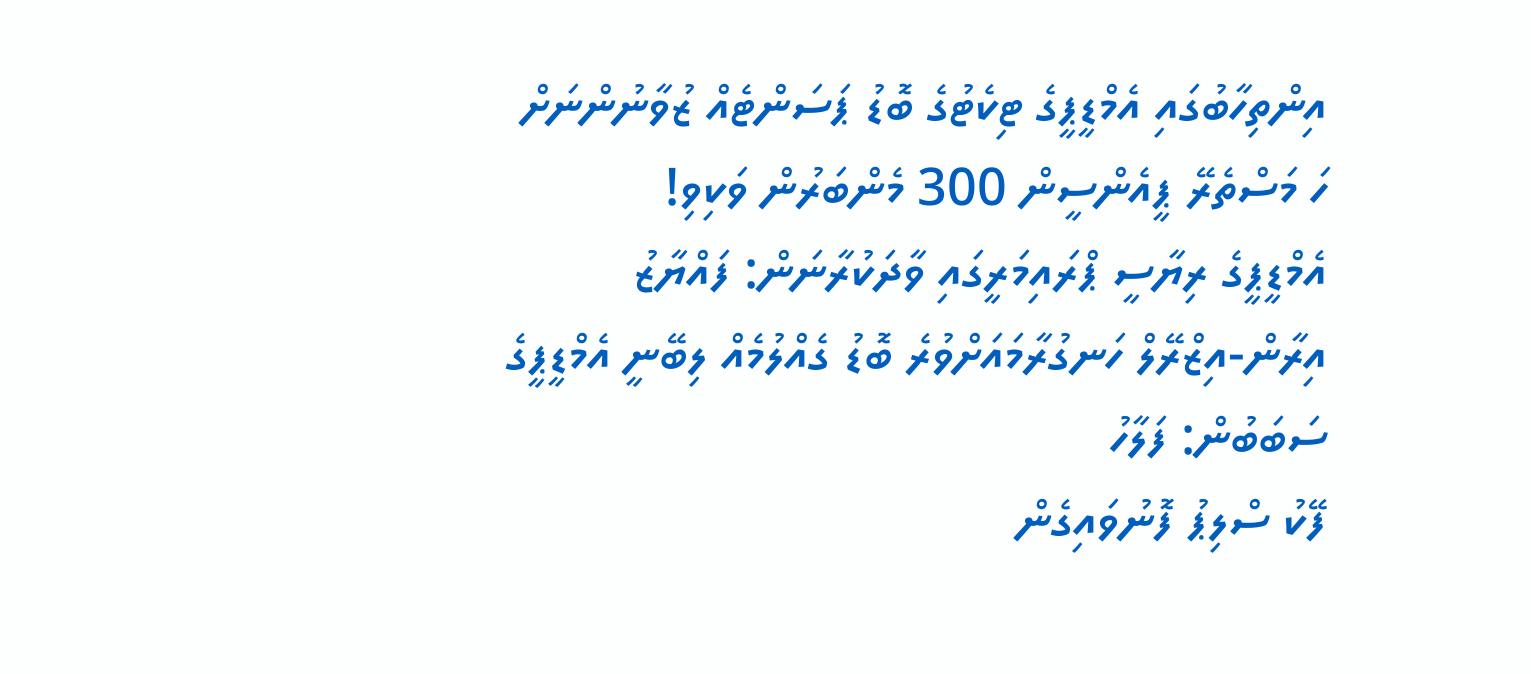އިންތިހާބުގައި އެމްޑީޕީގެ ޓިކެޓުގެ ބޮޑު ޕަސަންޓެއް ޒުވާނުންނަށް
ހަ މަސްތެރޭ ޕީއެންސީން 300 މެންބަރުން ވަކިވި!
އެމްޑީޕީގެ ރިޔާސީ ޕްރައިމަރީގައި ވާދަކުރާނަން: ފައްޔާޒު
އިރާން-އިޒްރޭލް ހަނގުރާމައަށްވުރެ ބޮޑު ގެއްލުމެއް ލިބޭނީ އެމްޑީޕީގެ ސަބަބުން: ފަލާހު
ފޭކު ސްލިޕު ފޮނުވައިގެން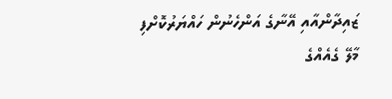ޒައިދާންއާއި އޭނާގެ އަންހެނުން ހައްޔަރުކޮށްފި
މާލޭ ގެއެއްގެ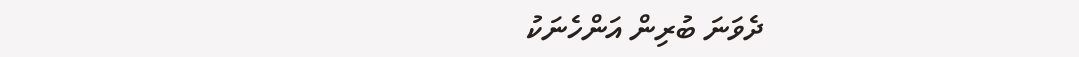ދެވަނަ ބުރިން އަންހެނަކު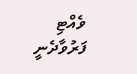ވެއްޓި ފަރުވާދެނީ